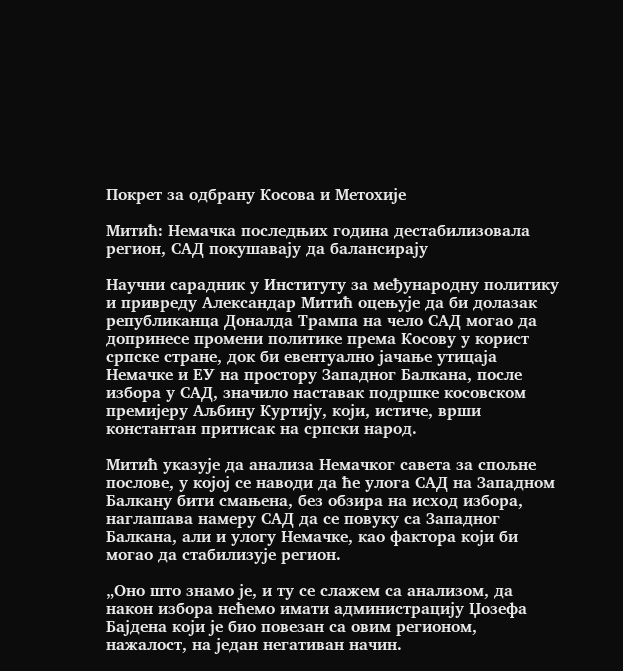Покрет за одбрану Косова и Метохије

Митић: Немачка последњих година дестабилизовала регион, САД покушавају да балансирају

Научни сарадник у Институту за међународну политику и привреду Александар Митић оцењује да би долазак републиканца Доналда Трампа на чело САД могао да допринесе промени политике према Косову у корист српске стране, док би евентуално јачање утицаја Немачке и ЕУ на простору Западног Балкана, после избора у САД, значило наставак подршке косовском премијеру Аљбину Куртију, који, истиче, врши константан притисак на српски народ.

Митић указује да анализа Немачког савета за спољне послове, у којој се наводи да ће улога САД на Западном Балкану бити смањена, без обзира на исход избора, наглашава намеру САД да се повуку са Западног Балкана, али и улогу Немачке, као фактора који би могао да стабилизује регион.

„Оно што знамо је, и ту се слажем са анализом, да након избора нећемо имати администрацију Џозефа Бајдена који је био повезан са овим регионом, нажалост, на један негативан начин.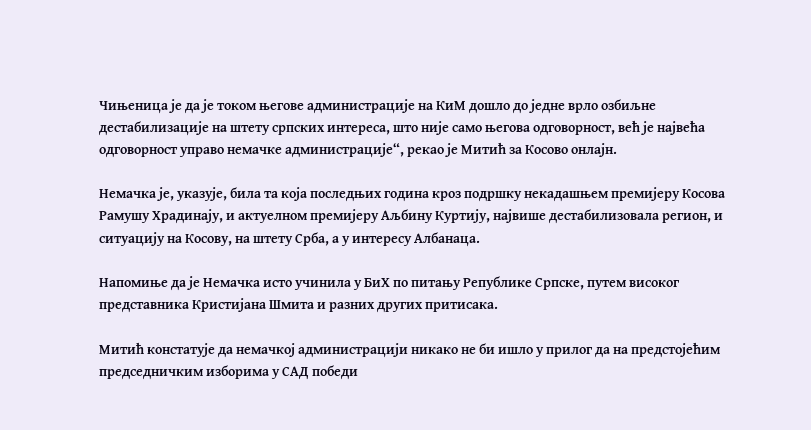Чињеница је да је током његове администрације на КиМ дошло до једне врло озбиљне дестабилизације на штету српских интереса, што није само његова одговорност, већ је највећа одговорност управо немачке администрације“, рекао је Митић за Косово онлајн.

Немачка је, указује, била та која последњих година кроз подршку некадашњем премијеру Косова Рамушу Храдинају, и актуелном премијеру Аљбину Куртију, највише дестабилизовала регион, и ситуацију на Косову, на штету Срба, а у интересу Албанаца.

Напомиње да је Немачка исто учинила у БиХ по питању Републике Српске, путем високог представника Кристијана Шмита и разних других притисака.

Митић констатује да немачкој администрацији никако не би ишло у прилог да на предстојећим председничким изборима у САД победи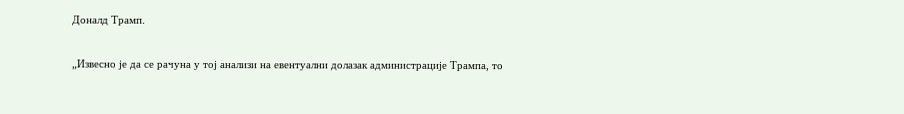Доналд Трамп.

„Извесно је да се рачуна у тој анализи на евентуални долазак администрације Трампа, то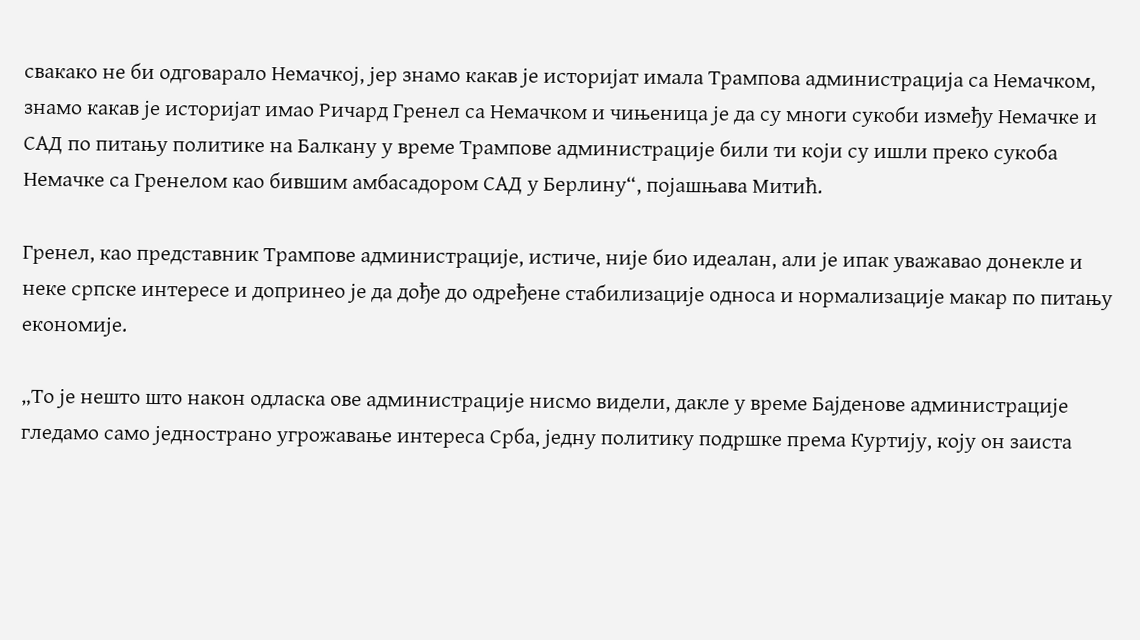свакако не би одговарало Немачкој, јер знамо какав је историјат имала Трампова администрација са Немачком, знамо какав је историјат имао Ричард Гренел са Немачком и чињеница је да су многи сукоби између Немачке и САД по питању политике на Балкану у време Трампове администрације били ти који су ишли преко сукоба Немачке са Гренелом као бившим амбасадором САД у Берлину“, појашњава Митић.

Гренел, као представник Трампове администрације, истиче, није био идеалан, али је ипак уважавао донекле и неке српске интересе и допринео је да дође до одређене стабилизације односа и нормализације макар по питању економије.

„То је нешто што након одласка ове администрације нисмо видели, дакле у време Бајденове администрације гледамо само једнострано угрожавање интереса Срба, једну политику подршке према Куртију, коју он заиста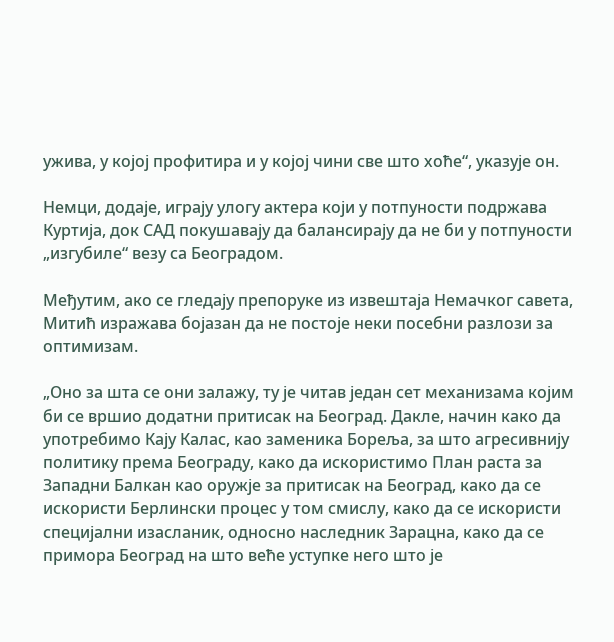ужива, у којој профитира и у којој чини све што хоће“, указује он.

Немци, додаје, играју улогу актера који у потпуности подржава Куртија, док САД покушавају да балансирају да не би у потпуности „изгубиле“ везу са Београдом.

Међутим, ако се гледају препоруке из извештаја Немачког савета, Митић изражава бојазан да не постоје неки посебни разлози за оптимизам.

„Оно за шта се они залажу, ту је читав један сет механизама којим би се вршио додатни притисак на Београд. Дакле, начин како да употребимо Кају Калас, као заменика Бореља, за што агресивнију политику према Београду, како да искористимо План раста за Западни Балкан као оружје за притисак на Београд, како да се искористи Берлински процес у том смислу, како да се искористи специјални изасланик, односно наследник Зарацна, како да се примора Београд на што веће уступке него што је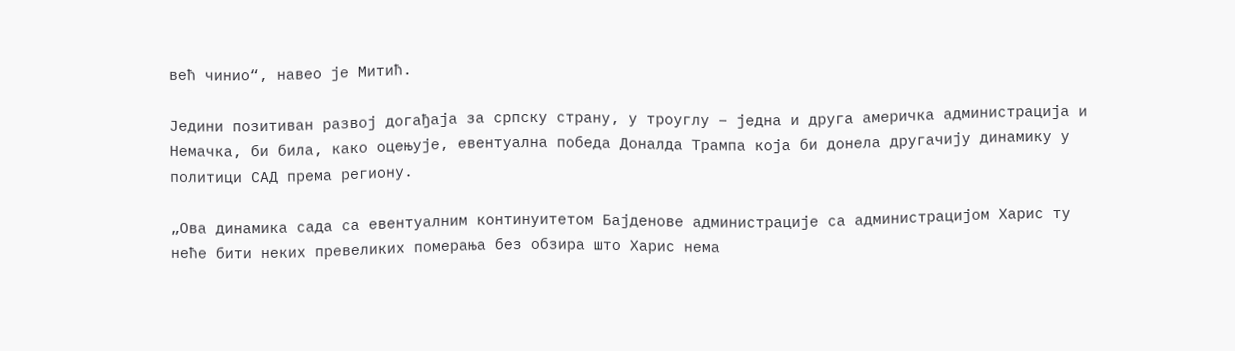већ чинио“, навео је Митић.

Једини позитиван развој догађаја за српску страну, у троуглу – једна и друга америчка администрација и Немачка, би била, како оцењује, евентуална победа Доналда Трампа која би донела другачију динамику у политици САД према региону.

„Ова динамика сада са евентуалним континуитетом Бајденове администрације са администрацијом Харис ту неће бити неких превеликих померања без обзира што Харис нема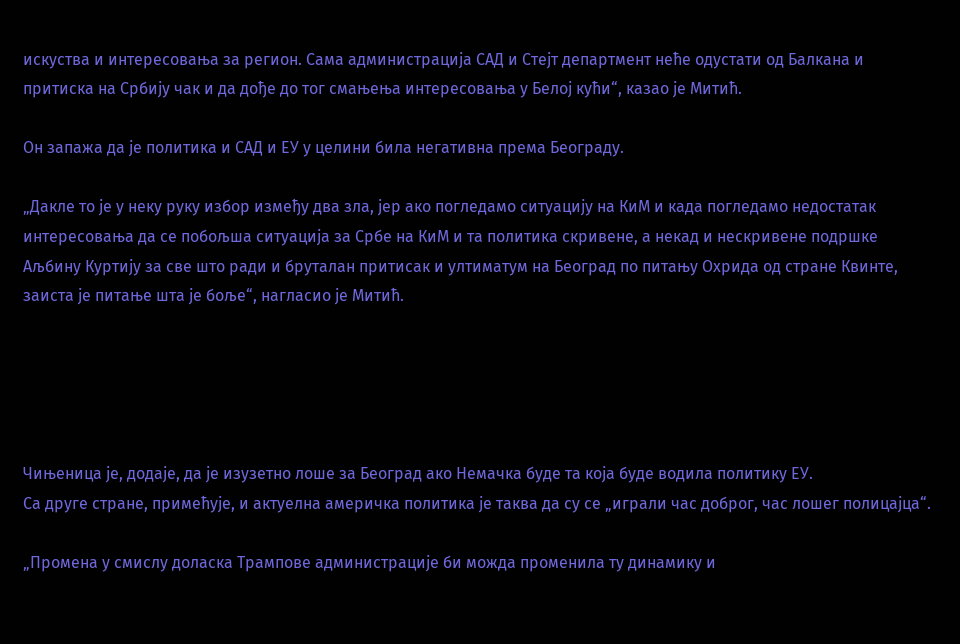искуства и интересовања за регион. Сама администрација САД и Стејт департмент неће одустати од Балкана и притиска на Србију чак и да дође до тог смањења интересовања у Белој кући“, казао је Митић.

Он запажа да је политика и САД и ЕУ у целини била негативна према Београду.

„Дакле то је у неку руку избор између два зла, јер ако погледамо ситуацију на КиМ и када погледамо недостатак интересовања да се побољша ситуација за Србе на КиМ и та политика скривене, а некад и нескривене подршке Аљбину Куртију за све што ради и бруталан притисак и ултиматум на Београд по питању Охрида од стране Квинте, заиста је питање шта је боље“, нагласио је Митић.





Чињеница је, додаје, да је изузетно лоше за Београд ако Немачка буде та која буде водила политику ЕУ.
Са друге стране, примећује, и актуелна америчка политика је таква да су се „играли час доброг, час лошег полицајца“.

„Промена у смислу доласка Трампове администрације би можда променила ту динамику и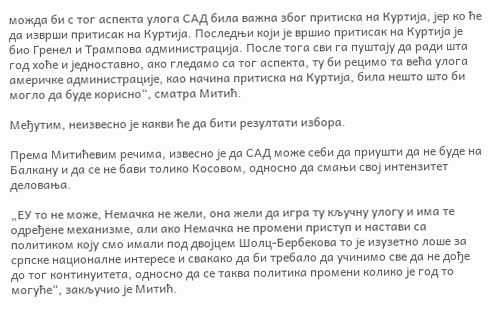можда би с тог аспекта улога САД била важна због притиска на Куртија, јер ко ће да изврши притисак на Куртија. Последњи који је вршио притисак на Куртија је био Гренел и Трампова администрација. После тога сви га пуштају да ради шта год хоће и једноставно, ако гледамо са тог аспекта, ту би рецимо та већа улога америчке администрације, као начина притиска на Куртија, била нешто што би могло да буде корисно“, сматра Митић.

Међутим, неизвесно је какви ће да бити резултати избора.

Према Митићевим речима, извесно је да САД може себи да приушти да не буде на Балкану и да се не бави толико Косовом, односно да смањи свој интензитет деловања.

„ЕУ то не може, Немачка не жели, она жели да игра ту кључну улогу и има те одређене механизме, али ако Немачка не промени приступ и настави са политиком коју смо имали под двојцем Шолц-Бербекова то је изузетно лоше за српске националне интересе и свакако да би требало да учинимо све да не дође до тог континуитета, односно да се таква политика промени колико је год то могуће“, закључио је Митић.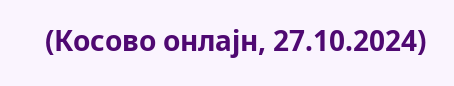(Косово онлајн, 27.10.2024)